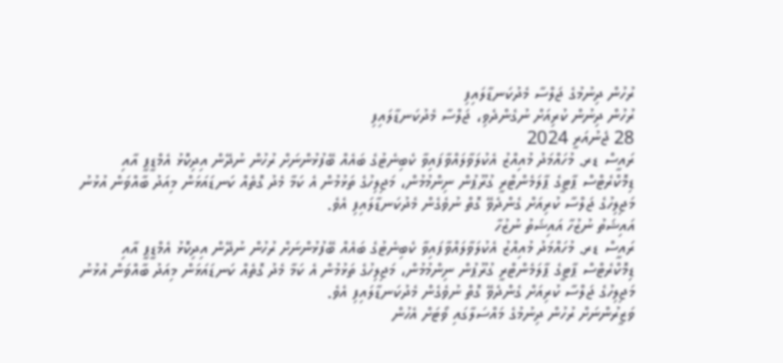ރުހުން ދިނުމުގެ ޖަލްސާ މެދުކަނޑާލައިފި
ރުހުން ދިނުން ކުރިއަށް ނުގެންދެވި، ޖަލްސާ މެދުކަނޑާލައިފި
28 ޖެނުއަރީ 2024
ރައީސް ޑރ. މުހައްމަދު މުއިއްޒު އެކުލަވާލައްވާފައިވާ ކެބިނެޓުގެ ބައެއް ބޭފުޅުންނަށް ރުހުން ނުދޭން އިދިކޮޅު އެމްޑީޕީ އާއި ޑިމޮކްރެޓްސް ޕާޓީގެ ޕާލަމެންޓްރީ ގުރޫޕުން ނިންމުމުން، މަޖިލިހުގެ ތަޅުމުން އެ ކަމާ މެދު ގޮތެއް ކަނޑައަޅަން މިއަދު ބާއްވަން އުޅުނު މަޖިލިހުގެ ޖަލްސާ ކުރިއަށް ގެންދެވޭ ގޮތް ނުވެގެން މެދުކަނޑާލައިފި އެވެ.
އައިޝަތު ނުޒުހާ އައިޝަތު ނުޒުހާ
ރައީސް ޑރ. މުހައްމަދު މުއިއްޒު އެކުލަވާލައްވާފައިވާ ކެބިނެޓުގެ ބައެއް ބޭފުޅުންނަށް ރުހުން ނުދޭން އިދިކޮޅު އެމްޑީޕީ އާއި ޑިމޮކްރެޓްސް ޕާޓީގެ ޕާލަމެންޓްރީ ގުރޫޕުން ނިންމުމުން، މަޖިލިހުގެ ތަޅުމުން އެ ކަމާ މެދު ގޮތެއް ކަނޑައަޅަން މިއަދު ބާއްވަން އުޅުނު މަޖިލިހުގެ ޖަލްސާ ކުރިއަށް ގެންދެވޭ ގޮތް ނުވެގެން މެދުކަނޑާލައިފި އެވެ.
ވަޒީރުންނަށް ރުހުން ދިނުމުގެ މައްސަލާގައި ވޯޓަށް އެހުން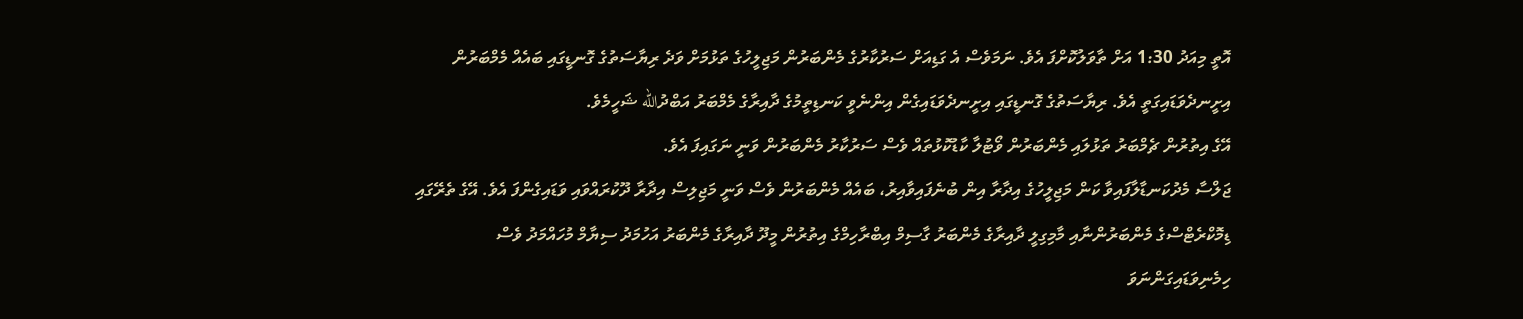އޮތީ މިއަދު 1:30 އަށް ތާވަލުކޮށްފަ އެވެ. ނަމަވެސް އެ ގަޑިއަށް ސަރުކާރުގެ މެންބަރުން މަޖިލީހުގެ ތަޅުމަށް ވަދެ ރިޔާސަތުގެ ގޮނޑީގައި ބައެއް މެމްބަރުން އިށީނދެވަޑައިގަތީ އެވެ. ރިޔާސަތުގެ ގޮނޑީގައި އިށީނދެވަޑައިގެން އިންނެވީ ކަނޑިތީމުގެ ދާއިރާގެ މެމްބަރު އަބްދުالله ޝަހީމެވެ.
އޭގެ އިތުރުން ޗެމްބަރު ތަޅުލައި މެންބަރުން ވޯޓުލާ ކާޑުކޮޅުތައް ވެސް ސަރުކާރު މެންބަރުން ވަނީ ނަގައިފަ އެވެ.
ޖަލްސާ މެދުކަނޑާލާފައިވާ ކަން މަޖިލީހުގެ އިދާރާ އިން ބުނެފައިވާއިރު، ބައެއް މެންބަރުން ވެސް ވަނީ މަޖިލިސް އިދާރާ ދޫކުރައްވައި ވަޑައިގެންފަ އެވެ. އޭގެ ތެރޭގައި ޑިމޮކްރެޓްސްގެ މެންބަރުންނާއި މާމިގިލީ ދާއިރާގެ މެންބަރު ގާސިމް އިބްރާހިމްގެ އިތުރުން މީދޫ ދާއިރާގެ މެންބަރު އަހުމަދު ސިޔާމް މުހައްމަދު ވެސް ހިމެނިވަޑައިގަންނަވަ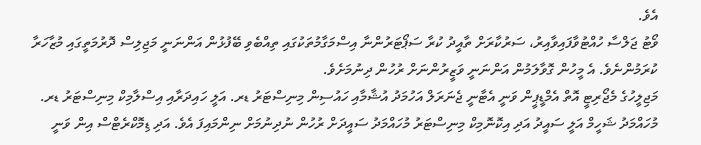އެވެ.
ވޯޓު ޖަލްސާ ހުއްޓުވާފައިވާއިރު، ސަރުކާރަށް ތާއީދު ކުރާ ސަޕޯޓަރުންނާ އިސްމަގާމުތަކުގައި ތިއްބެވި ބޭފުޅުން އަންނަނީ މަޖިލިސް ދޮރުމަތީގައި މުޒާހަރާ ކުރަމުންނެވެ. އެ މީހުން ގޮވާލަމުން އަންނަނީ ވަޒީރުންނަށް ރުހުން ދިނުމަށެވެ.
މަޖިލީހުގެ މެޖޯރިޓީ އޮތް އެމްޑީޕީން ވަނީ އެޓާނީ ޖެނަރަލް އަހުމަދު އުޝާމާއި ހައުސިން މިނިސްޓަރު ޑރ. އަލީ ހައިދަރާއި އިސްލާމިކް މިނިސްޓަރު ޑރ. މުހައްމަދު ޝަހީމް އަލީ ސައީދު އަދި އިކޮނޮމިކް މިނިސްޓަރު މުހައްމަދު ސައީދަށް ރުހުން ނުދިނުމަށް ނިންމައިފަ އެވެ. އަދި ޑިމޮކްރެޓްސް އިން ވަނީ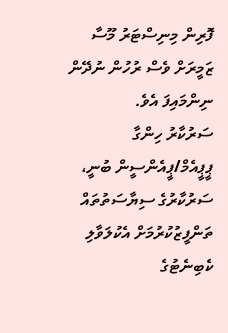ފޮރިން މިނިސްޓަރު މޫސާ ޒަމީރަށް ވެސް ރުހުން ނުދޭން ނިންމައިފަ އެވެ.
ސަރުކާރު ހިންގާ ޕީޕީއެމް/ޕީއެންސީން ބުނީ، ސަރުކާރުގެ ސިޔާސަތުތައް ތަންފީޒުކުރުމަށް އެކުލަވާލި ކެބިނެޓުގެ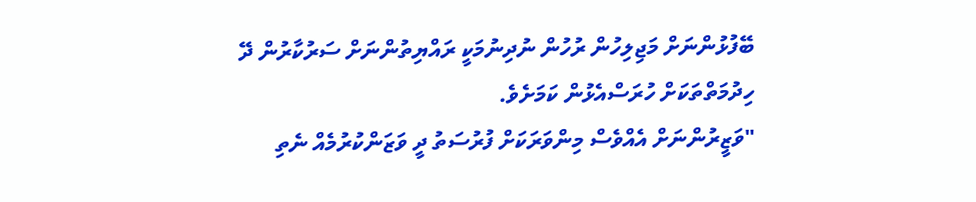ބޭފުޅުންނަށް މަޖިލިހުން ރުހުން ނުދިނުމަކީ ރައްޔިތުންނަށް ސަރުކާރުން ދޭ ހިދުމަތްތަކަށް ހުރަސްއެޅުން ކަމަށެވެ.
"ވަޒީރުންނަށް އެއްވެސް މިންވަރަކަށް ފުރުސަތު ދީ ވަޒަންކުރުމެއް ނެތި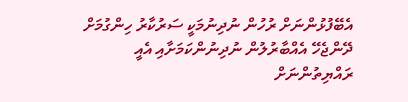އެބޭފުޅުންނަށް ރުހުން ނުދިނުމަކީ ސަރުކާރު ހިންގުމަށް ދޭންޖެހޭ އެއްބާރުލުން ނުދިނުންކަމަށާއި އެއީ ރައްޔިތުންނަށް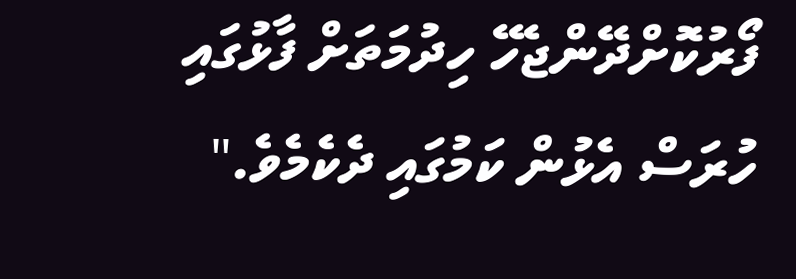ފޯރުކޮށްދޭންޖެހޭ ހިދުމަތަށް ފާޅުގައި ހުރަސް އެޅުން ކަމުގައި ދެކެމެވެ."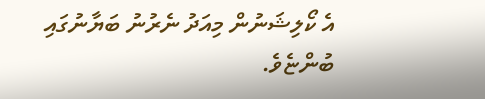އެ ކޯލިޝަނުން މިއަދު ނެރުނު ބަޔާނުގައި ބުންޏެވެ.